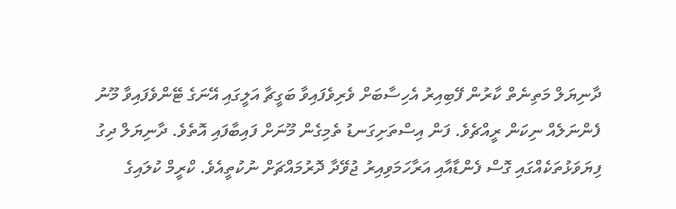ދާނިޔަލް މަތިނެތް ކާރުން ފޭބިއިރު އެހިސާބަށް ވެރިވެފައިވާ ބަގީޗާ އަލީގައި އޭނަގެ ޓޭންވެފައިވާ މޫނު ފެންނަލެއް ނިކަން ރީއްޗެވެ. ފަން އިސްތަށިގަނޑު ތެމިގެން މޫނަށް ފައިބާފައި އޮތެވެ. ދާނިޔަލް ދިގު ފިޔަވަޅުތަކެއްގައި ގޮސް ފެންޑާއާއި އަރާހަމަވިއިރު ޖުވޭދާ ދޮރުމައްޗަށް ނުކުތީއެވެ. ކްރީމް ކުލައިގެ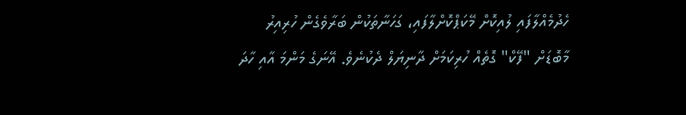ހެދުމެއްލާފައި ލުއިކޮށް މޭކަޕްކޮށްލާފައި، ގަހަނާތަކުން ބަރާވެގެން ހުރިއިރު މާބޮޑަށް "ފޭކް" ގޮތެއް ހުރިކަމަށް ދާނިޔަލް ދެކުނެވެ. އޭނަގެ މަންމަ އާއި ހާދަ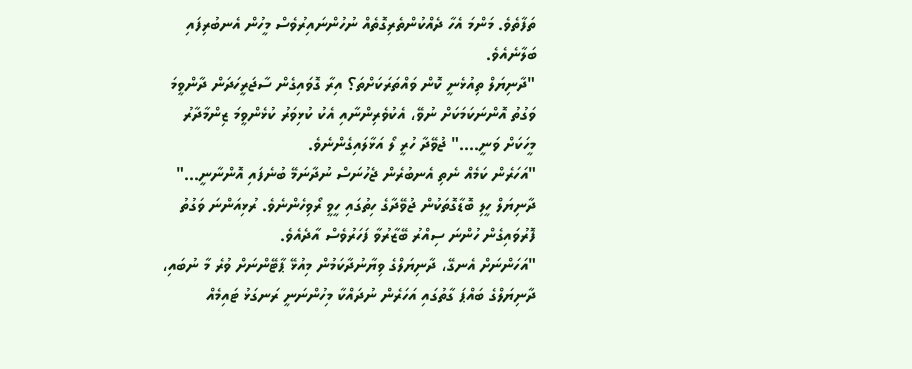ތަފާތެވެ. މަންމަ އެހާ ދެއްކުންތެރިގޮތެއް ނުހުންނައިރުވެސް މީހުން އެނބުރިފައި ބަލާނެއެވެ.
"ދާނިޔަލް ތިއުޅެނީ ކޮން ވައްތަރަކަށްތަ؟ އިރާ ގޮވައިގެން ސާޖަރީހަދަން ދާންވީމަ ވަގުތު އޮންނަކަމަކަށް ނުވޭ، އެކުވެރިންނާއި އެކު ކުޅިވަރު ކުޅެންވީމަ ޒިންމާދާރު މީހަކަށް ވަނީ...." ޖުވޭދާ ހުރީ ލޯ އަޅާލައިގެންނެވެ.
"އަހަރެން ކަމެއް ނެތި އެނބުރެން ޖެހުނަސް ނުދާނަމޭ ބުނެފައި އޮންނާނީ..." ދާނިޔަލް ހީލި ބޮޑާގޮތަކުން ޖުވޭދާގެ ހިތުގައި ހީވީ ރޯވިހެންނެވެ. ރުޅިއަންނަ ވަގުތު ފޮރުވައިގެން ހުންނަ ސިއްރު ބޭޒާރުވާ ފަހަރުވެސް އާދެއެވެ.
"އަހަންނަށް އެނގޭ، ދާނިޔަލްގެ ވިޔާނުދާކަމުން މިއުޅޭ ޕާޓޭންނަށް ވުރެ މާ ނުބައި، ދާނިޔަލްގެ ބައްޕަ ގާތުގައި އަހަރެން ނުދައްކާ މިހުންނަނީ ރަނގަޅު ޓައިމެއް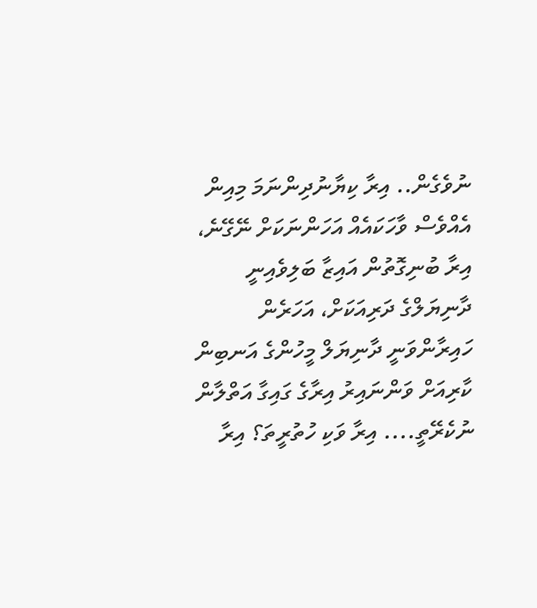ނުވެގެން.. އިރާ ކިޔާނުދިންނަމަ މިއިން އެއްވެސް ވާހަކައެއް އަހަންނަކަށް ނޭގޭނެ، އިރާ ބުނިގޮތުން އައިޒާ ބަލިވެއިނީ ދާނިޔަލްގެ ދަރިއަކަށް، އަހަރެން ހައިރާންވަނީ ދާނިޔަލް މީހުންގެ އަނބިން ކާރިއަށް ވަންނައިރު އިރާގެ ގައިގާ އަތްލާން ނުކެރޭތީ.... އިރާ ވަކި ހުތުރީތަ؟ އިރާ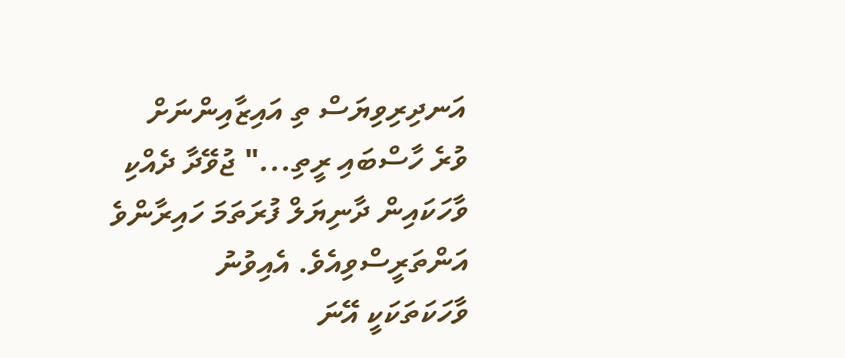އަނދިރިވިޔަސް ތި އައިޒާއިންނަށް ވުރެ ހާސްބައި ރީތި..." ޖުވޭދާ ދެއްކި ވާހަކައިން ދާނިޔަލް ފުރަތަމަ ހައިރާންވެ އަންތަރީސްވިއެވެ. އެއިވުނު ވާހަކަތަކަކީ އޭނަ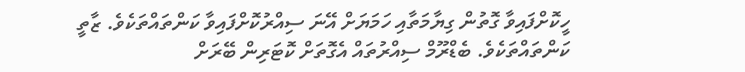ހީކޮށްފައިވާ ގޮތުން ގިޔާމަތާއި ހަމަޔަށް އޭނަ ސިއްރުކޮށްފައިވާ ކަންތައްތަކެވެ. ޒާތީ ކަންތައްތަކެވެ. ބެޑްރޫމް ސިއްރުތައް އެގޮތަށް ކޮޓަރިން ބޭރަށް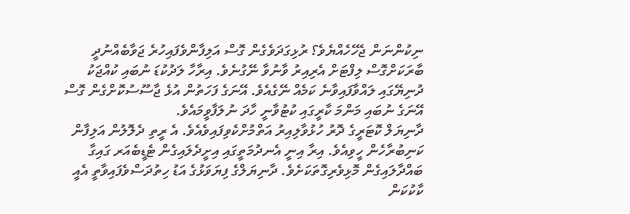ނިކުންނަން ޖެހޭހެއްޔެވެ؟ ރުޅިގަދަވެގެން ގޮސް އަލިފާންވެފައިހުރެ ޖަވާބެއްނުދީ ބާރަކަށްގޮސް ލިފްޓަށް އެރިއިރު ވާނުވާ ނޭގުނެވެ. އިރާހާ ލަދުކުޑަ ނުބައި ކުއްޖަކު ދުނިޔޭގައި ލައްވާފައިވާނެ ކަމެއް ނޭގެއެވެ. އޭނަގެ ފަހަތުން އުޅެ ޖާސޫސުކޮށްގެން ގޮސް އޭނަގެ ނުބައި މަންމަ ކާރީގައި ކުޓުވާނީ ހާދަ ނުލަފާވީމައެވެ.
ދާނިޔަލް ކޮޓަރީގެ ދޮރު ހުޅުވާލިއިރު އަތްމުށްކެވިފައިވެއެވެ. އެ ރީތި ދެލޮލުން އަލިފާން ކަނިބުރާހެން ހީވިއެވެ. އިރާ އިނީ އެނދުމަތީގައި އިށީދެލައިގެން ޓެޑީބެއަރ ގައިގާ ބައްދާލައިގެން މޮޅިވެރިގޮތަކަށެވެ. ދާނިޔަލްގެ ފިޔަވަޅުގެ އަޑު ހިތުދަސްވެފައިވާތީ އެއީ ކާކުކަން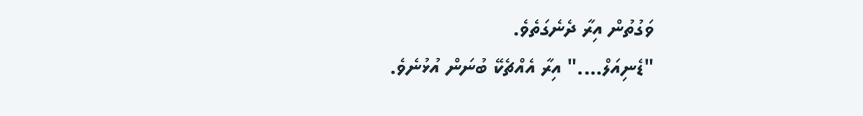ވަގުތުން އިރާ ދެނެގަތެވެ.
"ޑެނިއަލް...." އިރާ އެއްޗެކޭ ބުނަން އުޅުނެވެ.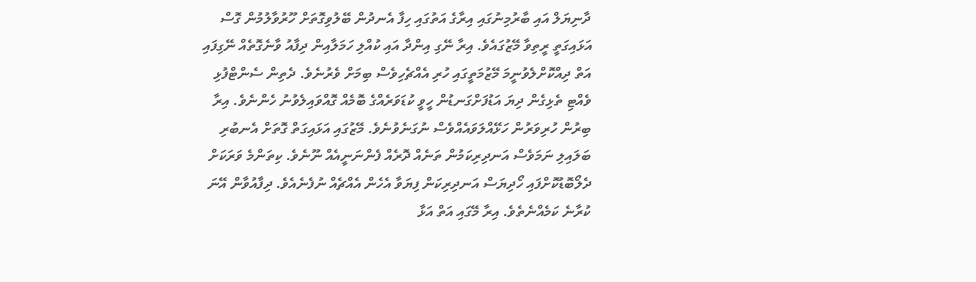ދާނިޔަލް އައި ބާރުމިނުގައި އިރާގެ އަތުގައި ހިފާ އެނދުން ބޭލުވިގޮތަށް ހޫރުވާލުމުން ގޮސް އަޅައިގަތީ ރީތިވާ މޭޒުގައެވެ. އިރާ ނޭގި އިންދާ އައި ކުއްލި ހަމަލާއިން ދިފާއު ވާނެގޮތެއް ނޭގިފައި އަތް ދިއްކޮށްލެވުނީމަ މޭޒުމަތީގައި ހުރި އެއްޗެހިވެސް ބިމަށް ވެރުނެވެ. ދެތިން ސެންޓްފުޅި ވެއްޓި ތެޅިގެން ދިޔަ އަޑުފަށްގަނޑުން ހީވީ ކުޑަވަރެއްގެ ބޮމެއް ގޮއްވައިލެވުނު ހެންނެވެ. އިރާ ބިރުން ހުރިވަރުން ހަޅޭއްލަވައެއްވެސް ނުގަނެވުނެވެ. މޭޒުގައި އަޅައިގަތް ގޮތަށް އެނބުރި ބަލައިލި ނަމަވެސް އަނދިރިކަމުން ތަނެއް ދޮރެއް ފެންނަނީއެއް ނޫނެވެ. ކިތަންމެ ވަރަކަށް ދެލޯބޮޑުކޮށްފައި ހޯދިޔަސް އަނދިރިކަން ފިޔަވާ އެހެން އެއްޗެއް ނުފެނެއެވެ. ދިފާއުވާން އޭނަ ކުރާނެ ކަމެއްނެތެވެ. އިރާ މޭގައި އަތް އަޅާ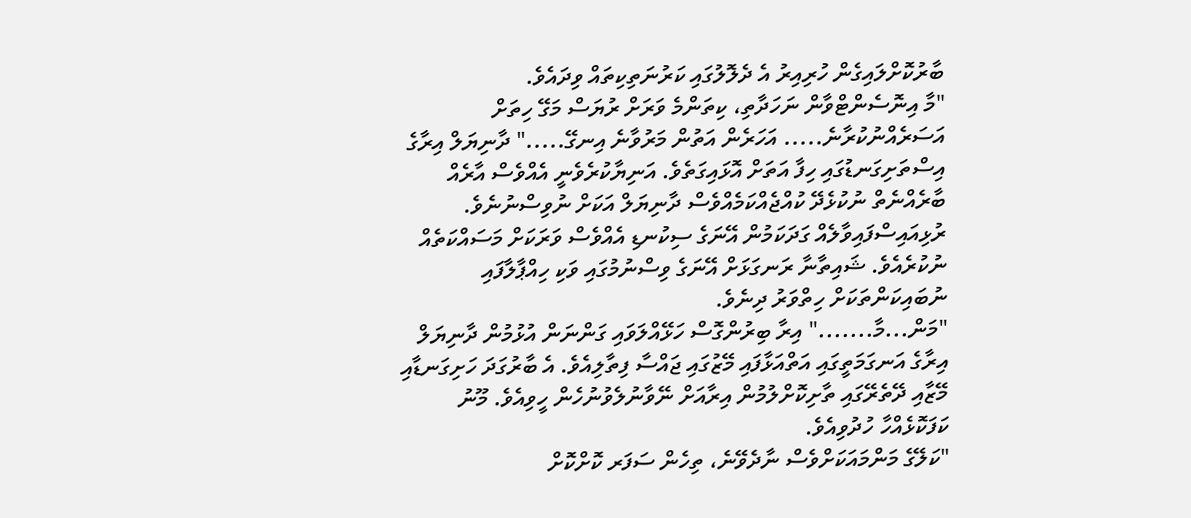ބާރުކޮށްލައިގެން ހުރިއިރު އެ ދެލޮލުގައި ކަރުނަތިކިތައް ވިދައެވެ.
"މާ އިނޮސެންޓްވާން ނަހަދާތި، ކިތަންމެ ވަރަށް ރުޔަސް މަގޭ ހިތަށް އަސަރެއްނުކުރާނެ..... އަހަރެން އަތުން މަރުވާނެ އިނގޭ....." ދާނިޔަލް އިރާގެ އިސްތަށިގަނޑުގައި ހިފާ އަތަށް އޮޅައިގަތެވެ. އަނިޔާކުރެވެނީ އެއްވެސް އާރެއް ބާރެއްނެތް ނުކުޅެދޭ ކުއްޖެއްކަމެއްވެސް ދާނިޔަލް އަކަށް ނުވިސްނުނެވެ. ރުޅިއައިސްފައިވާލެއް ގަދަކަމުން އޭނަގެ ސިކުނޑި އެއްވެސް ވަރަކަށް މަސައްކަތެއް ނުކުރެއެވެ. ޝައިތާނާ ރަނގަޅަށް އޭނަގެ ވިސްނުމުގައި ވަކި ހިއްޕާލާފައި ނުބައިކަންތަކަށް ހިތްވަރު ދިނެވެ.
"މަން...މާ......." އިރާ ބިރުންގޮސް ހަޅޭއްލަވައި ގަންނަން އުޅުމުން ދާނިޔަލް އިރާގެ އަނގަމަތީގައި އަތްއަޅާފައި މޭޒުގައި ޖައްސާ ފިތާލިއެވެ. އެ ބާރުގަދަ ހަށިގަނޑާއި މޭޒާއި ދޭތެރޭގައި ތާށިކޮށްލުމުން އިރާއަށް ނޭވާނުލެވުނުހެން ހީވިއެވެ. މޫނު ކަފަކޮޅެއްހާ ހުދުވިއެވެ.
"ކަލޭގެ މަންމައަކަށްވެސް ނާދެވޭނެ، ތިހެން ސަފަރ ކޮށްކޮށް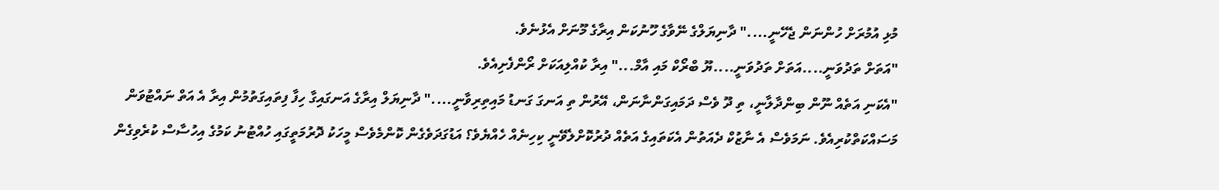މުޅި އުމުރަށް ހުންނަން ޖެހޭނީ...." ދާނިޔަލްގެ ނޭވާގެ ހޫނުކަން އިރާގެ މޫނަށް އެޅުނެވެ.
"އަތަށް ތަދުވަނީ....އަތަށް ތަދުވަނީ....ޔޫ ބްރޯކް މައި އާމް..." އިރާ ކުއްލިއަކަށް ރޯންފެށިއެވެ.
"އެކަނި އަތެއް ނޫން ބިންދާލާނީ، ތި ދޫ ވެސް ދަމައިގަންނާނަން، އޭރުން ތި އަނގަ ގަނޑު މައިތިރިވާނީ...." ދާނިޔަލް އިރާގެ އަނގައިގާ ހިފާ ފިތައިގަތުމުން އިރާ އެ އަތް ނައްޓުވަން މަސައްކަތްކުރިއެވެ. ނަމަވެސް އެ ނާޒުކް ދެއަތުން އެކަތައިގެ އަތެއް ދުރުކޮށްލެވޭނީ ކިހިނެއް ހެއްޔެވެ؟ އަޑުގަދަވެގެން ކޮންމެވެސް މީހަކު ދޮރުމަތީގައި ހުއްޓުނު ކަމުގެ އިހުސާސް ކުރެވިގެން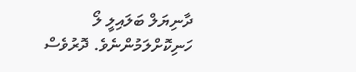ދާނިޔަލް ބަލައިލީ ލޯ ހަނިކޮށްލަމުންނެވެ. ދޮރުވެސް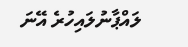ލައްޕާނުލައިހުރެ އޭނަ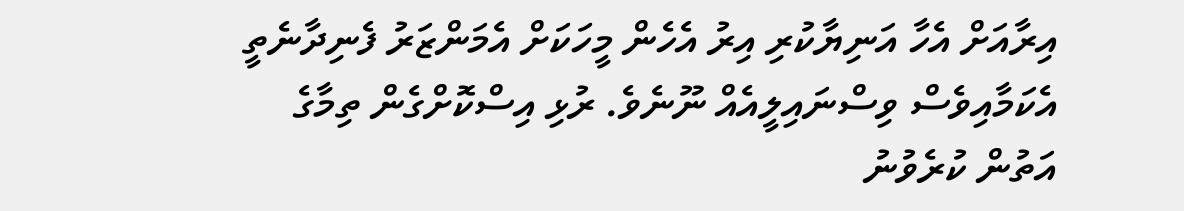އިރާއަށް އެހާ އަނިޔާކުރި އިރު އެހެން މީހަކަށް އެމަންޒަރު ފެނިދާނެތީ އެކަމާއިވެސް ވިސްނައިލީއެއް ނޫނެވެ. ރުޅި އިސްކޮށްގެން ތިމާގެ އަތުން ކުރެވުނު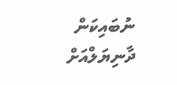ނުބައިކަން ދާނިޔަލްއަށް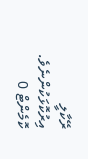ރޭކާލީ އިރުކޮޅަކުންނެވެ.
ކޮމެންޓް 0